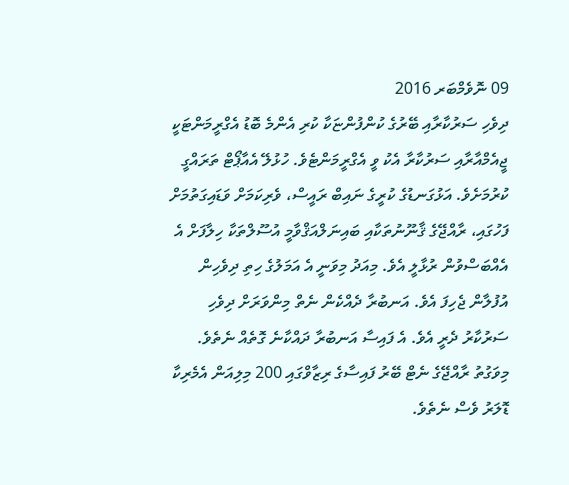09 ނޮވެމްބަރ 2016
ދިވެހި ސަރުކާރާއި ބޭރުގެ ކުންފުންޏަކާ ކުރި އެންމެ ބޮޑު އެގްރީމަންޓަކީ ޖީއެމްއާރާއި ސަރުކާރާ އެކު ވީ އެގްރީމަންޓެވެ. ހުޅުލޭ އެއާޕޯޓް ތަރައްގީ ކުރުމަށެވެ. އަޅުގަނޑުގެ ކުރީގެ ނައިބް ރައީސް، ވެރިކަމަށް ވަޑައިގަތުމަށް ފަހުގައި، ރާއްޖޭގެ ޤާނޫނުތަކާއި ބައިނަލްއަޤްވާމީ އުސޫލްތަކާ ހިލާފަށް އެ އެއްބަސްވުން ރުޅާލީ އެވެ. މިއަދު މިވަނީ އެ އަމަލުގެ ހިތި ދިވެހިން އުފުލާން ޖެހިފަ އެވެ. އަނބުރާ ދެއްކެން ނެތް މިންވަރަށް ދިވެހި ސަރުކާރު ދެރީ އެވެ. އެ ފައިސާ އަނބުރާ ދައްކާނެ ގޮތެއް ނެތެވެ. މިވަގުތު ރާއްޖޭގެ ނެޓް ބޭރު ފައިސާގެ ރިޒާވްގައި 200 މިލިއަން އެމެރިކާ ޑޮލަރު ވެސް ނެތެވެ.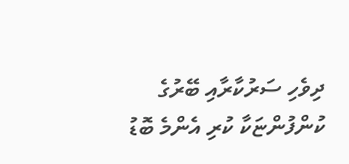ދިވެހި ސަރުކާރާއި ބޭރުގެ ކުންފުންޏަކާ ކުރި އެންމެ ބޮޑު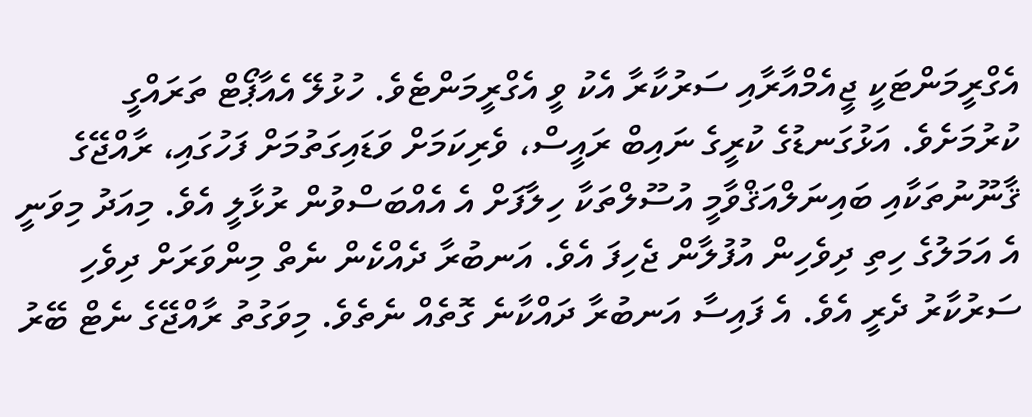އެގްރީމަންޓަކީ ޖީއެމްއާރާއި ސަރުކާރާ އެކު ވީ އެގްރީމަންޓެވެ. ހުޅުލޭ އެއާޕޯޓް ތަރައްގީ ކުރުމަށެވެ. އަޅުގަނޑުގެ ކުރީގެ ނައިބް ރައީސް، ވެރިކަމަށް ވަޑައިގަތުމަށް ފަހުގައި، ރާއްޖޭގެ ޤާނޫނުތަކާއި ބައިނަލްއަޤްވާމީ އުސޫލްތަކާ ހިލާފަށް އެ އެއްބަސްވުން ރުޅާލީ އެވެ. މިއަދު މިވަނީ އެ އަމަލުގެ ހިތި ދިވެހިން އުފުލާން ޖެހިފަ އެވެ. އަނބުރާ ދެއްކެން ނެތް މިންވަރަށް ދިވެހި ސަރުކާރު ދެރީ އެވެ. އެ ފައިސާ އަނބުރާ ދައްކާނެ ގޮތެއް ނެތެވެ. މިވަގުތު ރާއްޖޭގެ ނެޓް ބޭރު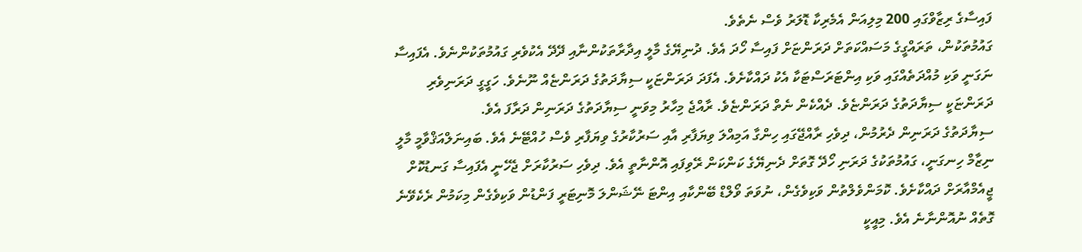ފައިސާގެ ރިޒާވްގައި 200 މިލިއަން އެމެރިކާ ޑޮލަރު ވެސް ނެތެވެ.
ގައުމުތަކުން، ތަރައްގީގެ މަސައްކަތަށް ދަރަންޏަށް ފައިސާ ހޯދަ އެވެ. ދުނިޔޭގެ މާލީ އިދާރާތަކުންނާއި ދޭދޭ އެކުވެރި ގައުމުތަކުންނެވެ. އެފައިސާ ނަގަނީ ވަކި މުއްދަތެއްގައި ވަކި އިންޓަރަސްޓަކާ އެކު ދައްކާށެވެ. އެފަދަ ދަރަންޏަކީ ސިޔާދަތުގެ ދަރަންޏެއް ނޫނެވެ. ހަގީގީ ދަރަނިވެރި ދަރަންޏަކީ ސިޔާދަތުގެ ދަރަންޏެވެ. ދެއްކެން ނެތް ދަރަންޏެވެ. ރާއްޖެ މިހާރު މިވަނީ ސިޔާދަތުގެ ދަރަނިން ދަރާފަ އެވެ.
ސިޔާދަތުގެ ދަރަނިން ދެރުމުން، ދިވެހި ރާއްޖޭގައި ހިންގާ އަމިއްލަ ވިޔަފާރި އާއި ސަރުކާރުގެ ވިޔަފާރި ވެސް ހުއްޓޭނެ އެވެ. ބައިނަލްއަޤްވާމީ މާލީ ނިޒާމް ހިނގަނީ، ގައުމުތަކުގެ ދަރަނި ހޯދޭ ގޮތަށް ދެނިޔޭގެ ކަންކަން ރޭވިފައި އޮންނާތީ އެވެ. ދިވެހި ސަރުކާރަށް ޖެހޭނީ އެފައިސާ ގަނޑުކޮށް ޖީއެމްއާރަށް ދައްކާށެވެ. ކޮމަންވެލްތުން ވަކިވެގެން، ނުވަތަ ވޯލްޑް ބޭންކާއި އިންޓަ ނޭޝަންލަ މޮނިޓަރީ ފަންޑުން ވަކިވެގެން މިކަމުން ރެކެވޭނެ ގޮތެއް ނުއޮންނާނެ އެވެ. މިއީކީ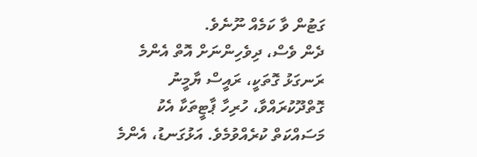ގަޓުން ވާ ކަމެއް ނޫނެވެ.
ދެން ވެސް، ދިވެހިންނަށް އޮތް އެންމެ ރަނގަޅު ގޮތަކީ، ރައީސް ޔާމީނު ގޮތްދޫކުރައްވާ، ހުރިހާ ޕާޓީތަކާ އެކު މަސައްކަތް ކުރެއްވުމެވެ. އަޅުގަނޑު، އެންމެ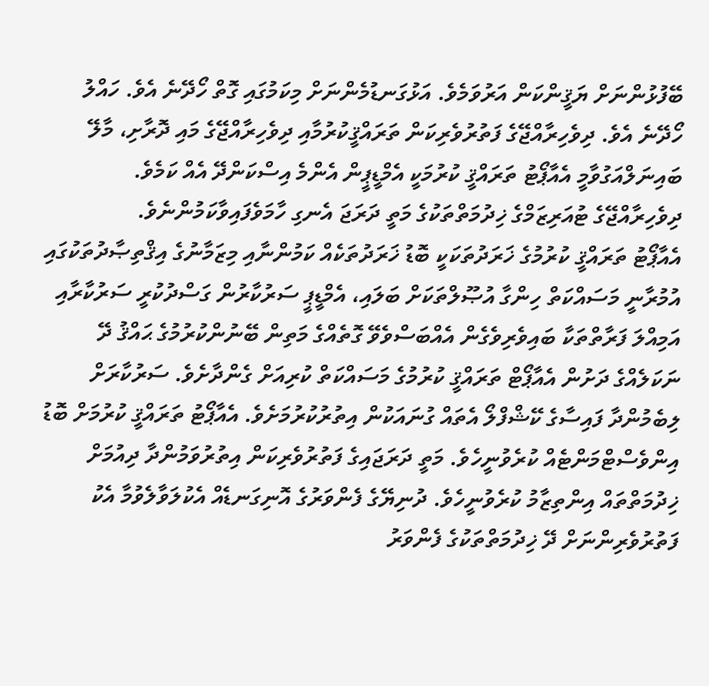ބޭފުޅުންނަށް ޔަޤީންކަން އަރުވަމެވެ. އަޅުގަނޑުމެންނަށް މިކަމުގައި ގޮތް ހޯދޭނެ އެވެ. ހައްލު ހޯދޭނެ އެވެ. ދިވެހިރާއްޖޭގެ ފަތުރުވެރިކަން ތަރައްޤީކުރުމާއި ދިވެހިރާއްޖޭގެ މައި ދޮރާށި، މާލޭ ބައިނަލްއަގުވާމީ އެއާޕޯޓު ތަރައްޤީ ކުރުމަކީ އެމްޑީޕީން އެންމެ އިސްކަންދޭ އެއް ކަމެވެ. ދިވެހިރާއްޖޭގެ ޓުއަރިޒަމްގެ ޚިދުމަތްތަކުގެ މަތީ ދަރަޖަ އެނގި ހާމަވެފައިވާކަމުންނެވެ.
އެއާޕޯޓު ތަރައްޤީ ކުރުމުގެ ޚަރަދުތަކަކީ ބޮޑު ޚަރަދުތަކެއް ކަމުންނާއި މިޒަމާނުގެ އިޤްތިޞާދުތަކުގައި އުމުރާނީ މަސައްކަތް ހިންގާ އުޞޫލްތަކަށް ބަލައި، އެމްޑީޕީ ސަރުކާރުން ގަސްދުކުރީ ސަރުކާރާއި އަމިއްލަ ފަރާތްތަކާ ބައިވެރިވެގެން އެއްބަސްވެވޭ ގޮތެއްގެ މަތިން ބޭނުންކުރުމުގެ ޙައްޤު ދޭ ނަކަލެއްގެ ދަށުން އެއާޕޯޓް ތަރައްޤީ ކުރުމުގެ މަސައްކަތް ކުރިއަށް ގެންދާށެވެ. ސަރުކާރަށް ލިބެމުންދާ ފައިސާގެ ކޭޝްފްލޯ އެތައް ގުނައަކުން އިތުރުކުރުމަށެވެ. އެއާޕޯޓު ތަރައްޤީ ކުރުމަށް ބޮޑު އިންވެސްޓްމަންޓެއް ކުރެވުނީހެވެ. މަތީ ދަރަޖައިގެ ފަތުރުވެރިކަން އިތުރުވަމުންދާ ދިއުމަށް ޚިދުމަތްތައް އިންތިޒާމު ކުރެވުނީހެވެ. ދުނިޔޭގެ ފެންވަރުގެ އޮނިގަނޑެއް އެކުލަވާލެވުމާ އެކު ފަތުރުވެރިންނަށް ދޭ ޚިދުމަތްތަކުގެ ފެންވަރު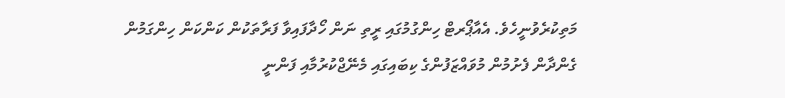މަތިކުރެވުނީހެވެ. އެއާޕޯރޓް ހިންގުމުގައި ރީތި ނަން ހޯދާފައިވާ ފަރާތަކުން ކަންކަން ހިންގަމުން ގެންދާން ފެށުމުން މުވައްޒަފުންގެ ކިބައިގައި މެނޭޖްކުރުމާއި ފަންނީ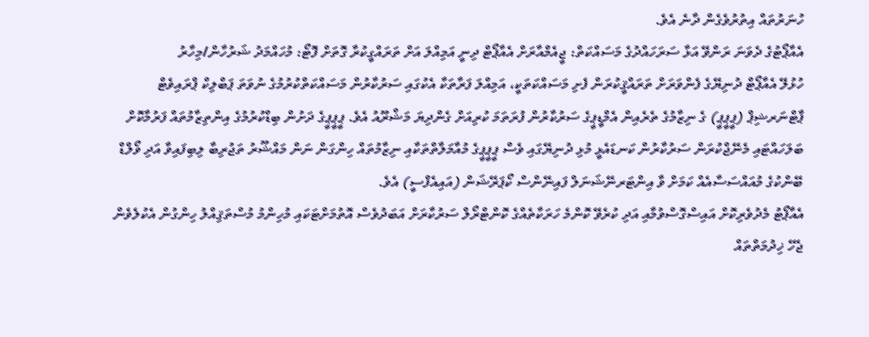ހުނަރުތައް އިތުރުވެގެން ދާނެ އެވެ.
އެއާޕޯޓުގެ ދެވަނަ ރަންވޭ އަޅާ ސަރަހައްދުގެ މަސައްކަތް: ޖީއެމްއާރަށް އެއާޕޯޓް ދިނީ އަމިއްލަ އަށް ތަރައްގީކުރާ ގޮތަށް ފޮޓޯ: މުހައްމަދު ޝަރުހާން/މިހާރު
ހުޅުލޭ އެއާޕޯޓް ދުނިޔޭގެ ފެންވަރަށް ތަރައްޤީކުރަން ފެށި މަސައްކަތަކީ، އަމިއްލަ ފަރާތަކާ އެކުގައި ސަރުކާރުން މަސައްކަތްކުރުމުގެ ނުވަތަ ޕަބްލިކް ޕްރައިވެޓް ޕާޓްނަރޝިޕް (ޕީޕީޕީ) ގެ ނިޒާމުގެ ތެރެއިން އެމްޑީޕީގެ ސަރުކާރުން ފުރަތަމަ ކުރިއަށް ގެންދިޔަ މަޝްރޫއު އެވެ. ޕީޕީޕީގެ ދަށުން ބިޑްކުރުމުގެ އިންތިޒާމުތައް ފަރުމާކޮށް ބަލަހައްޓައި މެނޭޖްކުރަން ސަރުކާރުން ކަނޑައެޅީ މުޅި ދުނިޔޭގައި ވެސް ޕީޕީޕީގެ މުއާމަލާތްތަކާއި ނިޒާމުތައް ހިންގަން ނަން މައްޝޫރު ތަޖުރިބާ ލިބިފައިވާ އަދި ވޯލްޑް ބޭންކުގެ މުއައްސަސާއެއް ކަމަށް ވާ އިންޓަރނޭޝަނަލް ފައިނޭންސް ކޯޕަރޭޝަން (އައިއެފްސީ) އެވެ.
އެއާޕޯޓު މެދުވެރިކޮށް އައިސްގޮސްވުމާއި އަދި ކުރެވޭ ކޮންމެ ހަރަކާތެއްގެ ކޮންޓްރޯލް ސަރުކާރަށް އަބަދުވެސް އޮތުމަށްޓަކައި މުހިންމު މުސްތަޤިއްލު ހިންގުން އެކުލެވެން ޖެހޭ ޚިދުމަތްތައް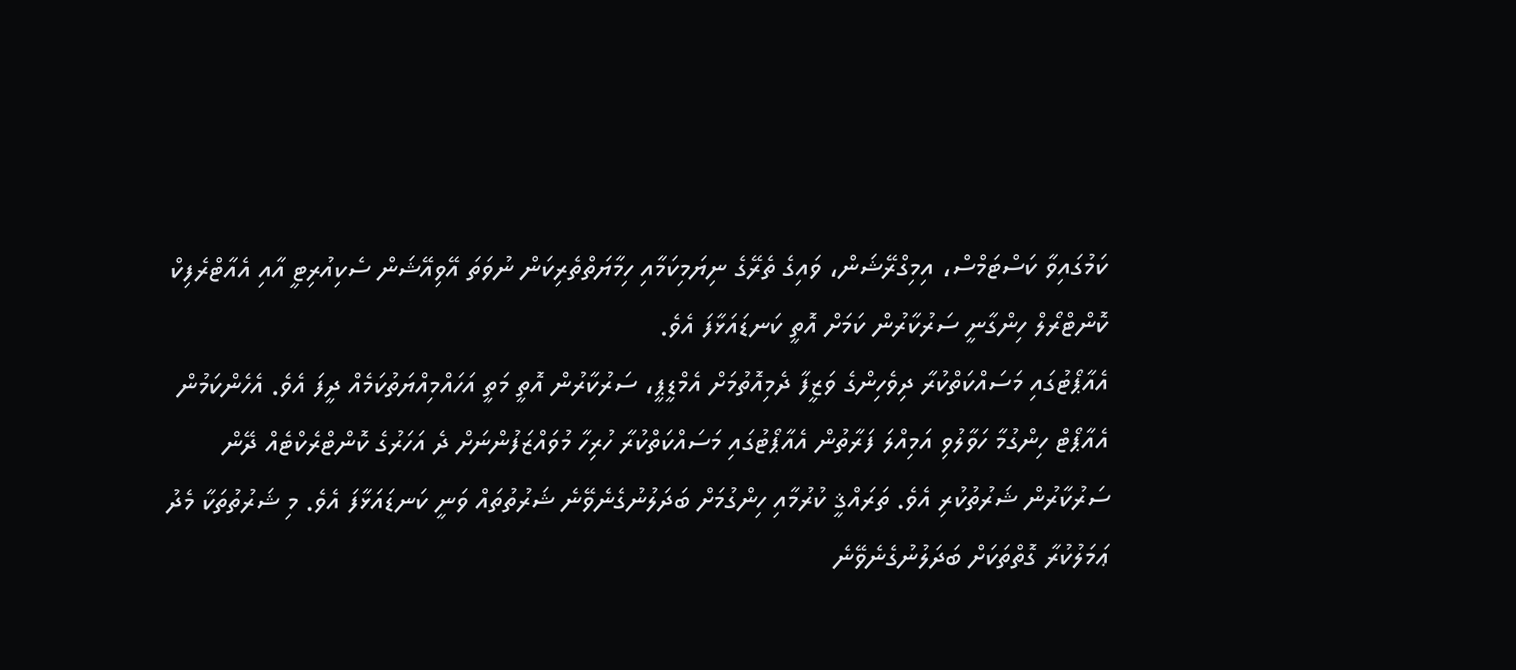ކަމުގައިވާ ކަސްޓަމްސް، އިމިގްރޭޝަން، ވައިގެ ތެރޭގެ ނިޔަމިކަމާއި ހިމާޔަތްތެރިކަން ނުވަތަ އޭވިއޭޝަން ސެކިއުރިޓީ އާއި އެއާޓްރެފިކް ކޮންޓްރޯލް ހިންގާނީ ސަރުކާރުން ކަމަށް އޮތީ ކަނޑައަޅާފަ އެވެ.
އެއާޕޯޓުގައި މަސައްކަތްކުރާ ދިވެހިންގެ ވަޒީފާ ދެމިއޮތުމަށް އެމްޑީޕީ، ސަރުކާރުން އޮތީ މަތީ އަހައްމިއްޔަތުކަމެއް ދީފަ އެވެ. އެހެންކަމުން އެއާޕޯޓް ހިންގުމާ ހަވާލުވި އަމިއްލަ ފަރާތުން އެއާޕޯޓުގައި މަސައްކަތްކުރާ ހުރިހާ މުވައްޒަފުންނަށް ދެ އަހަރުގެ ކޮންޓްރެކްޓެއް ދޭން ސަރުކާރުން ޝަރުތުކުރި އެވެ. ތަރައްޤީ ކުރުމާއި ހިންގުމަށް ބަދަލުނުގެނެވޭނެ ޝަރުތުތައް ވަނީ ކަނޑައަޅާފަ އެވެ. މި ޝަރުތުތަކާ މެދު ޢަމަލުކުރާ ގޮތްތަކަށް ބަދަލުނުގެނެވޭނެ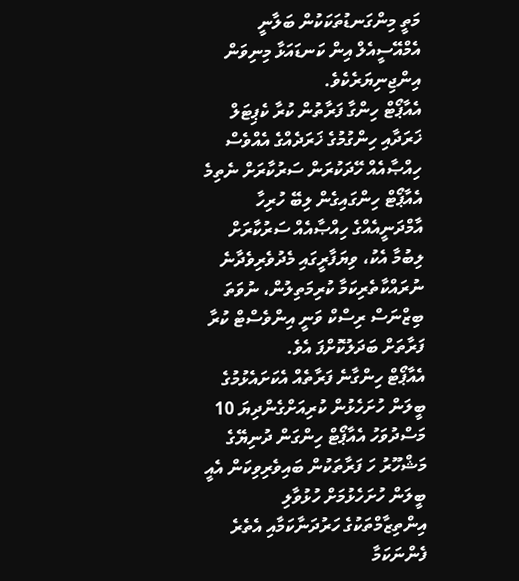މަތީ މިންގަނޑުތަކަކުން ބަލާނީ އެމްއޭސީއެލް އިން ކަނޑައަޅާ މިނިވަން އިންޖިނިޔަރެކެވެ.
އެއާޕޯޓް ހިންގާ ފަރާތުން ކުރާ ކެޕިޓަލް ޚަރަދާއި ހިންގުމުގެ ޚަރަދެއްގެ އެއްވެސް ހިއްޞާއެއް ހޭދަކުރަން ސަރުކާރަށް ނެތިމެ އެއާޕޯޓް ހިންގައިގެން ލިބޭ ހުރިހާ އާމްދަނީއެއްގެ ހިއްޞާއެއް ސަރުކާރަށް ލިބުމާ އެކު، ވިޔަފާރީގައި މެދުވެރިވެދާނެ ނުރައްކާތެރިކަމާ ކުރިމަތިލުން، ނުވަތަ ބިޒްނަސް ރިސްކް ވަނީ އިންވެސްޓް ކުރާ ފަރާތަށް ބަދަލުކޮށްފަ އެވެ.
އެއާޕޯޓް ހިންގާނެ ފަރާތެއް އެކަށައެޅުމުގެ ބީލަން ހުށަހެޅުން ކުރިއަށްގެންދިޔަ 10 މަސްދުވަހު އެއާޕޯޓް ހިންގަން ދުނިޔޭގެ މަޝްހޫރު ހަ ފަރާތަކުން ބައިވެރިވިކަން އެއީ ބީލަން ހުށަހެޅުމަށް ހުޅުވާލި އިންތިޒާމްތަކުގެ ހަރުދަނާކަމާއި އެތެރެ ފެންނަކަމާ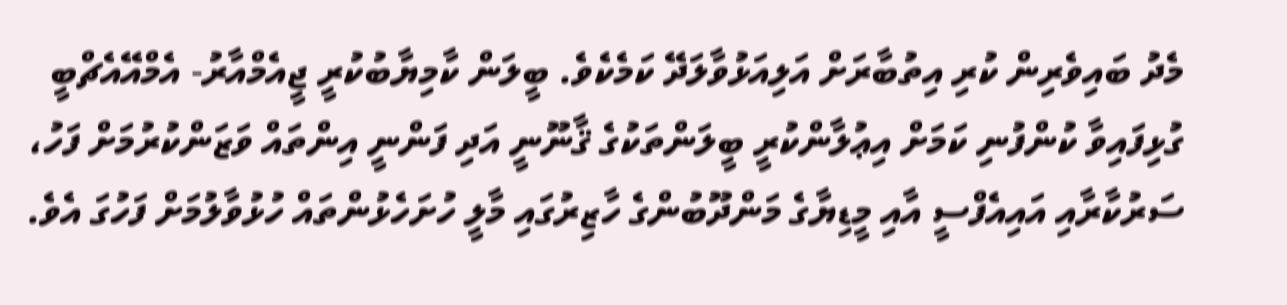މެދު ބައިވެރިން ކުރި އިތުބާރަށް އަލިއަޅުވާލަދޭ ކަމެކެވެ. ބީލަން ކާމިޔާބުކުރީ ޖީއެމްއާރު- އެމްއޭއެޗްބީ ގުޅިފައިވާ ކުންފުނި ކަމަށް އިޢުލާންކުރީ ބީލަންތަކުގެ ޤާނޫނީ އަދި ފަންނީ އިންތައް ވަޒަންކުރުމަށް ފަހު، ސަރުކާރާއި އައިއެފްސީ އާއި މީޑިޔާގެ މަންދޫބުންގެ ހާޒިރުގައި މާލީ ހުށަހެޅުންތައް ހުޅުވާލުމަށް ފަހުގަ އެވެ.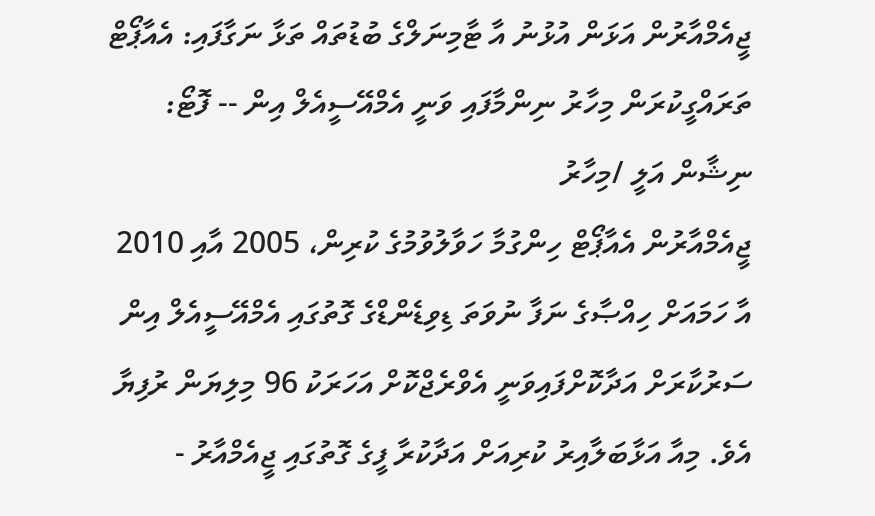ޖީއެމްއާރުން އަޅަން އުޅުނު އާ ޓާމިނަލްގެ ބުޑުތައް ތަޅާ ނަގާފައި: އެއާޕޯޓް ތަރައްގީކުރަން މިހާރު ނިންމާފައި ވަނީ އެމްއޭސީއެލް އިން -- ފޮޓޯ: ނިޝާން އަލީ /މިހާރު
ޖީއެމްއާރުން އެއާޕޯޓް ހިންގުމާ ހަވާލުވުމުގެ ކުރިން، 2005 އާއި 2010 އާ ހަމައަށް ހިއްޞާގެ ނަފާ ނުވަތަ ޑިވިޑެންޑްގެ ގޮތުގައި އެމްއޭސީއެލް އިން ސަރުކާރަށް އަދާކޮށްފައިވަނީ އެވްރެޖްކޮށް އަހަރަކު 96 މިލިޔަން ރުފިޔާ އެވެ. މިއާ އަޅާބަލާއިރު ކުރިއަށް އަދާކުރާ ފީގެ ގޮތުގައި ޖީއެމްއާރު -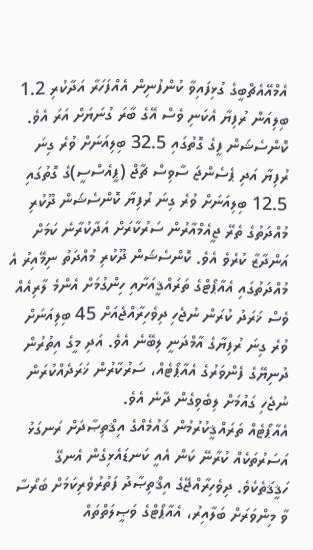އެމްއޭއެޗްބީގެ ގުޅިފައިވާ ކުންފުނިން އެއްފަހަރާ އަދާކުރި 1.2 ބިލިއަން ރުފިޔާ އެކަނި ވެސް އޭގެ ބާރަ ގުނަޔަށް އަރަ އެވެ. ކޮންސެޝަން ފީގެ ގޮތުގައި 32.5 ބިލިއަނަށް ވުރެ ގިނަ ރުފިޔާ އަދި ޕެސެންޖަ ސާވިސް ޗާޖް (ޕީއެސްސީ)ގެ ގޮތުގައި 12.5 ބިލިއަނަށް ވުރެ ގިނަ ރުފިޔާ ކޮންސެޝަން ދޫކުރި މުއްދަތުގެ ތެރޭ ޖީއެމްއާރުން ސަރުކާރަށް އަދާކުރާނެ ކަމަށް އަންދާޒާ ކުރެވެ އެވެ. ކޮންސެޝަން ދޫކުރި މުއްދަތު ނިމޭއިރު އެ މުއްދަތުގައި އެއާޕޯޓްގެ ތަރައްޤީއަށާއި ހިންގުމަށް އެންމެ ލާރިއެއް ވެސް ޚަރަދު ކުރަން ނުޖެހި ދިވެހިރާއްޖެއަށް 45 ބިލިއަނަށް ވުރެ ގިނަ ރުފިޔާގެ އާމްދަނީ ލިބޭނެ އެވެ. އަދި މީގެ އިތުރުން ދުނިޔޭގެ ފެންވަރުގެ އެއާޕޯޓެއް، ސަރުކާރުން ޚަރަދެއްކުރަން ނުޖެހި ގައުމަށް ލިބެވިގެން ދާނެ އެވެ.
އެއާޕޯޓެއް ތަރައްޤީކުރުމުން ޤައުމެއްގެ އިޤްތިޞާދަށް ރަނގަޅު އަސަރުތަކެއް ކުރާނޭ ކަން އެއީ ކަނޑައެޅިގެން އެނގޭ ހަޤީޤަތެކެވެ. ދިވެހިރާއްޖޭގެ އިޤްތިޞާދު ފަތުރުވެރިކަމަށް ބަރޯސާ ވާ މިންވަރަށް ބަލާއިރު، އެއާޕޯޓްގެ ވަޞީލަތްތައް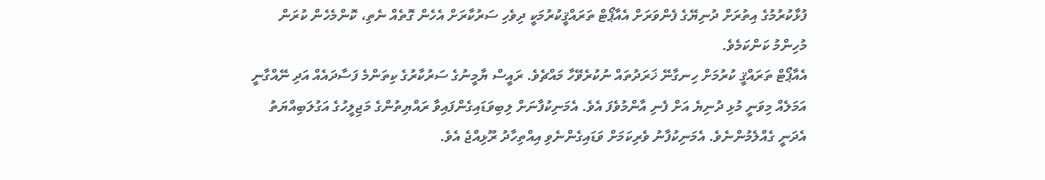ފުޅާކުރުމުގެ އިތުރަށް ދުނިޔޭގެ ފެންވަރަށް އެއާޕޯޓް ތަރައްޤީކުރުމަކީ ދިވެހި ސަރުކާރަށް އެހެން ގޮތެއް ނެތި، ކޮންމެހެން ކުރަން މުހިންމު ކަންކަމެވެ.
އެއާޕޯޓް ތަރައްޤީ ކުރުމަށް ހިނގާނޭ ޚަރަދުތައް ނުކުރެވޭހާ މައްޗެވެ. ރައީސް ޔާމީނުގެ ސަރުކާރުގެ ކިތަންމެ ފަސާދައެއް އަދި ނޭއްގާނީ އަމަލެއް މިވަނީ މުޅި ދުނިޔެ އަށް ފެނި އާންމުވެފަ އެވެ. އެމަނިކުފާނަށް ލިބިވަޑައިގެންފައިވާ ރައްޔިތުންގެ މަޖިލީހުގެ އަގުލަބިއްޔަތު އެދަނީ ގެއްލެމުންނެވެ. އެމަނިކުފާނު ވެރިކަމަށް ވަޑައިގެންނެވި އިއްތިހާދު ރޫޅިއްޖެ އެވެ.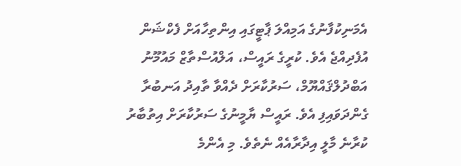އެމަނިކުފާނުގެ އަމިއްލަ ޕާޓީގައި އިންތިހާއަށް ފެކްޝަން އުފެދިއްޖެ އެވެ. ކުރީގެ ރައީސް، އަލްއުސްތާޒް މައުމޫނު އަބްދުލްޤައްޔޫމް، ސަރުކާރަށް ދެއްވާ ތާއިދު އަނބުރާ ގެންދަވައިފި އެވެ. ރައީސް ޔާމީނުގެ ސަރުކާރަށް އިތުބާރު ކުރާނެ މާލީ އިދާރާއެއް ނެތެވެ. މި އެންމެ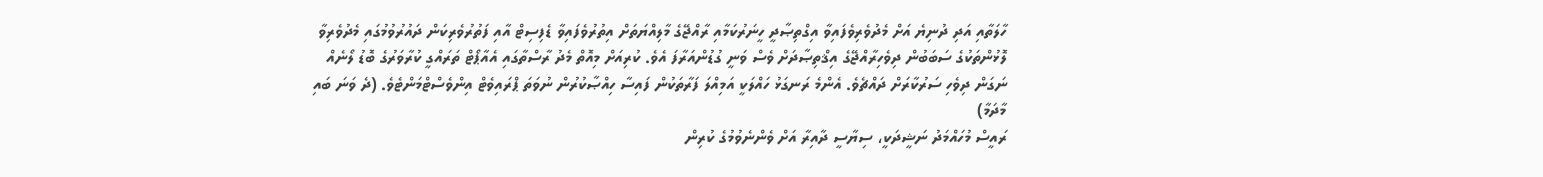ހާލަތާއި އަދި ދުނިޔެ އަށް މެދުވެރިވެފައިވާ އިގްތިޞާދީ ހީނަރުކަމާއި ރާއްޖޭގެ މާލިއްޔަތަށް އިތުރުވެފައިވާ ޑެފިސިޓް އާއި ފަތުރުވެރިކަން ދައުރުވުމުގައި މެދުވެރިވާ ލޮޅުންތަކުގެ ސަބަބުން ދިވެހިރާއްޖޭގެ އިޤްތިޞާދަށް ވެސް ވަނީ ގުޑުންއަރާފަ އެވެ. ކުރިއަށް މިއޮތް މެދު ރާސްތާގައި އެއާޕޯޓް ތަރައްގީ ކުރާވަރުގެ ބޮޑު ލޯނެއް ނަގަން ދިވެހި ސަރުކާރަށް ދައްޗެވެ. އެންމެ ރަނގަޅު ހައްލަކީ އަމިއްލަ ފަރާތަކުން ފައިސާ ހިއްޞާކުރުން ނުވަތަ ޕްރައިވެޓް އިންވެސްޓްމަންޓެވެ. (ދެ ވަނަ ބައި މާދަމާ)
ރައީސް މުހައްމަދު ނަޝީދަކީ، ސިޔާސީ ދާއިރާ އަށް ވެންނެވުމުގެ ކުރިން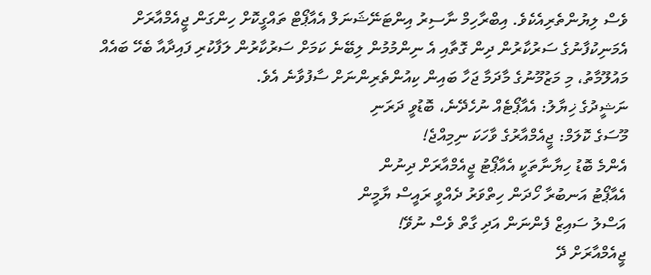ވެސް ލިޔުންތެރިއެކެވެ. އިބްރާހިމް ނާސިރު އިންޓަނޭޝަނަލް އެއާޕޯޓް ތައްގީކޮށް ހިންގަން ޖީއެމްއާރަށް އެމަނިކުފާނުގެ ސަރުކާރުން ދިން ގޮތާއި އެ ނިންމުމުން ލިބޭނެ ކަމަށް ސަރުކާރުން ލަފާކުރި ފައިދާއާ ބެހޭ ބައެއް މައުލޫމާތު، މި މަޒުމޫނުގެ މާދަމާ ޖަހާ ބައިން ކިއުންތެރިންނަށް ސާފުވާނެ އެވެ.
ނަޝީދުގެ ޚިޔާލު: އެއާޕޯޓެއް ނުހެދޭނެ، ބޮޑުވީ ދަރަނި
މޫސަގެ ކޮލަމް: ޖީއެމްއާރުގެ ވާހަކަ ނިމިއްޖެ!
އެންމެ ބޮޑު ހިޔާނާތަކީ އެއާޕޯޓު ޖީއެމްއާރަށް ދިނުން
އެއާޕޯޓު އަނބުރާ ހޯދަން ހިތްވަރު ދެއްވީ ރައީސް ޔާމީން
އަސްލު ސައިޒް ފެންނަން އަދި ގާތް ވެސް ނުވޭ!
ޖީއެމްއާރަށް ދޭ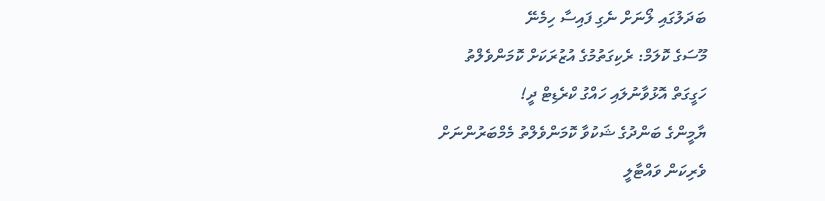ބަދަލުގައި ލޯނަށް ނެގި ފައިސާ ހިމެނޭ
މޫސަގެ ކޮލަމް: ރެކިގަތުމުގެ އުޒުރަކަށް ކޮމަންވެލްތު
ހަގީގަތް އޮޅުވާނުލައި ހައްގު ކްރެޑިޓް ދީ!
ޔާމީންގެ ބަންދުގެ ޝަކުވާ ކޮމަންވެލްތު މެމްބަރުންނަށް
ވެރިކަން ވައްޓާލީ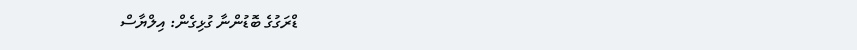ޑްރަގުގެ ބޮޑުންނާ ގުޅިގެން: އިލްޔާސް